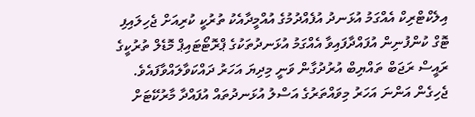އިލެކްޓްރިކް އެއްގަމު އުޅަނދު އުފެއްދުމުގެ އުއްމީދާއެކު ތުރުކީ ކުރިއަށް ޖެހިލައިފި
ޓޮގް ކުންފުނިން އުފައްދާފައިވާ އެއްގަމު އުޅަނދުތަކުގެ ޕްރޮޓޯޓައިޕް މޮޑެލް ތުރުކީގެ ރައީސް ރަޖަބް ތައްޔިބް އުރުދުގާން ވަނީ މިދިޔަ އަހަރު ދައްކަވާލައްވާފައެވެ. ޖެހިގެން އަންނަ އަހަރު މިވައްތަރުގެ އަސްލު އުޅަނދުތައް އުފައްދާ މާރުކޭޓަށް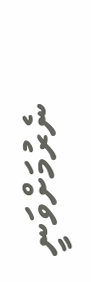ނެރުމަށްވަނީ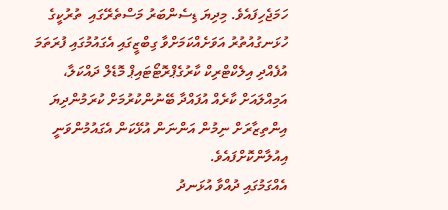ހަމަޖެހިފައެވެ. މިދިޔަ ޑިސެންބަރު މަސްތެރޭގައި  ތުރުކީގެ ހުޅަނގުއުތުރު އަވަށެއްކަމަށްވާ ގިބްޒީގައި އެގައުމުގައި ފުރަތަމަ އުފެއްދި އިލެކްޓްރިކް ކާރުގެޕްރޮޓޯޓައިޕް މޮޑެލް ދައްކަލާ، އަމިއްލައަށް ކާރެއް އުފައްދާ ބޭނުންކުރުމަށް ކުރަމުންދިޔަ އިންތިޒާރަށް ނިމުން އަންނަން އުޅޭކަން އެގައުމުންވަނީ އިއުލާންކޮށްފައެވެ.
އެއްގަމުގައި ދުއްވާ އުޅަނދު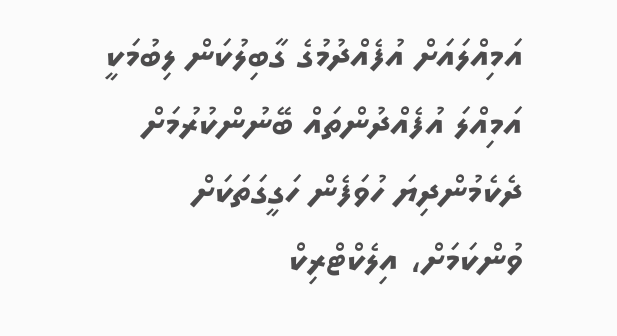އަމިއްލައަށް އުފެއްދުމުގެ ގާބިލުކަން ލިބުމަކީ އަމިއްލަ އުފެއްދުންތައް ބޭނުންކުރުމަށް ދެކެމުންދިޔަ ހުވަފެން ހަގީގަތަކަށް ވުންކަމަށް، އިލެކްޓްރިކް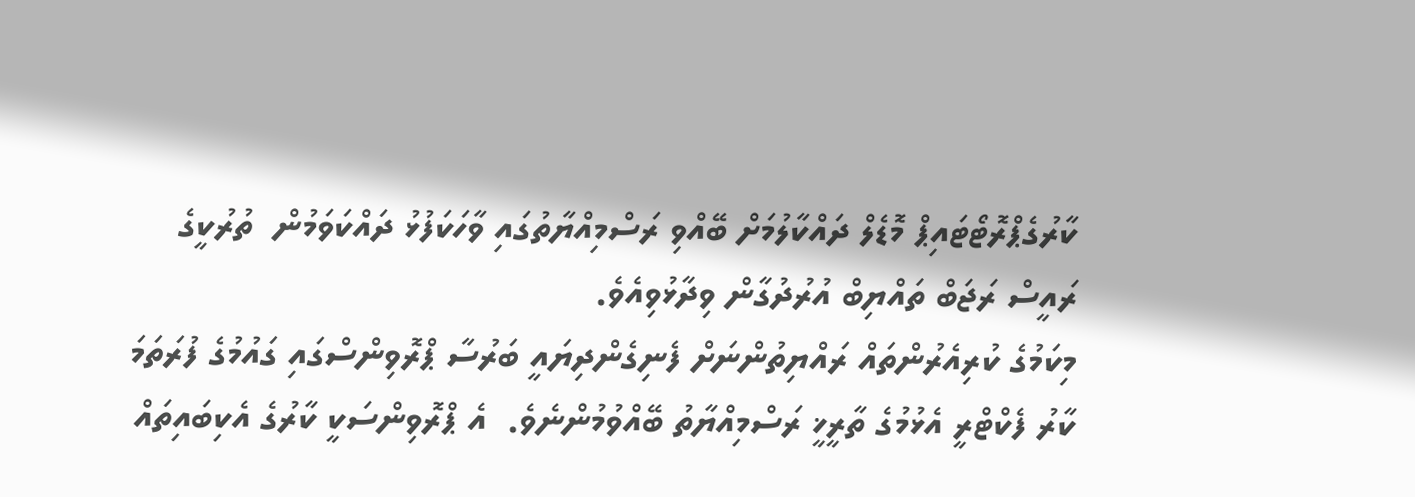ކާރުގެޕްރޮޓޯޓައިޕް މޮޑެލް ދައްކާލުމަށް ބޭއްވި ރަސްމިއްޔާތުގައި ވާހަކަފުޅު ދައްކަވަމުން  ތުރުކީގެ ރައީސް ރަޖަބް ތައްޔިބް އުރުދުގާން ވިދާޅުވިއެވެ.
މިކަމުގެ ކުރިއެރުންތައް ރައްޔިތުންނަށް ފެނިގެންދިޔައީ ބަރުސާ ޕްރޮވިންސްގައި ގައުމުގެ ފުރަތަމަ ކާރު ފެކްޓްރީ އެޅުމުގެ ތާރީޚީ ރަސްމިއްޔާތު ބޭއްވުމުންނެވެ.  އެ ޕްރޮވިންސަކީ ކާރުގެ އެކިބައިތައް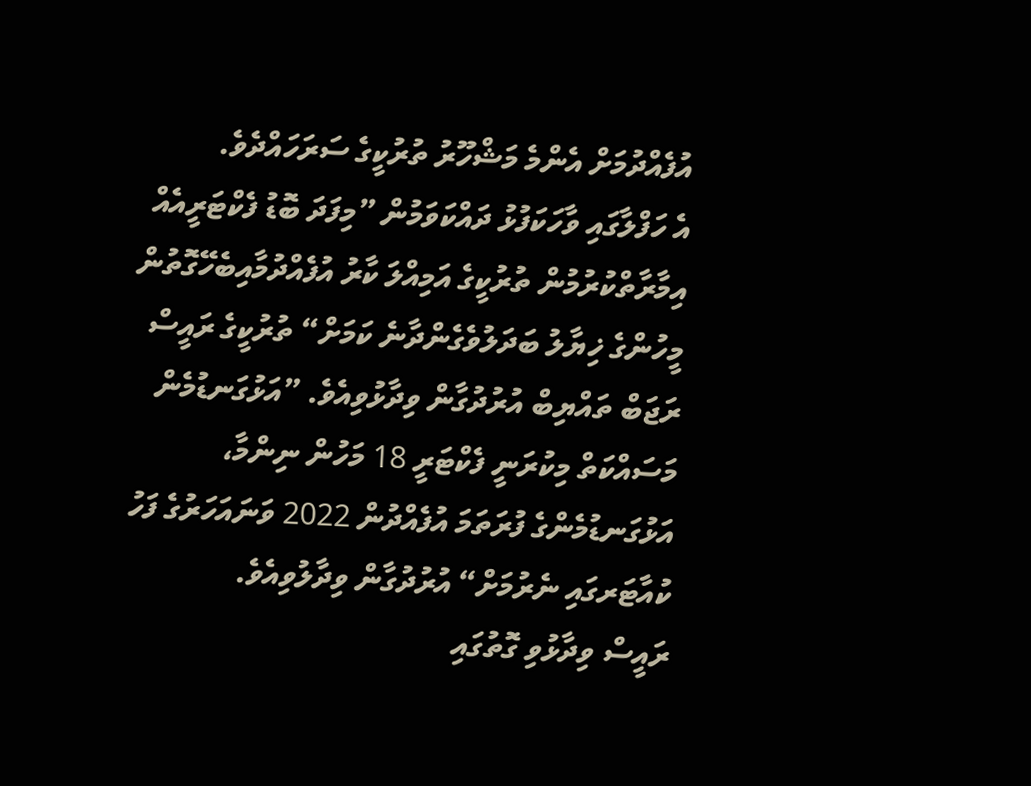އުފެއްދުމަށް އެންމެ މަޝްހޫރު ތުރުކީގެ ސަރަހައްދެވެ.
އެ ހަފްލާގައި ވާހަކަފުޅު ދައްކަވަމުން ”މިފަދަ ބޮޑު ފެކްޓަރީއެއް އިމާރާތްކުރުމުން ތުރުކީގެ އަމިއްލަ ކާރު އުފެއްދުމާއިބެހޭގޮތުން މީހުންގެ ޚިޔާލު ބަދަލުވެގެންދާނެ ކަމަށް“ ތުރުކީގެ ރައީސް ރަޖަބް ތައްޔިބް އުރުދުގާން ވިދާޅުވިއެވެ. ”އަޅުގަނޑުމެން މަސައްކަތް މިކުރަނީ ފެކްޓަރީ 18 މަހުން ނިންމާ، އަޅުގަނޑުމެންގެ ފުރަތަމަ އުފެއްދުން 2022 ވަނައަހަރުގެ ފަހު ކުއާޓަރގައި ނެރުމަށް“ އުރުދުގާން ވިދާލުވިއެވެ.
ރައީސް ވިދާޅުވި ގޮތުގައި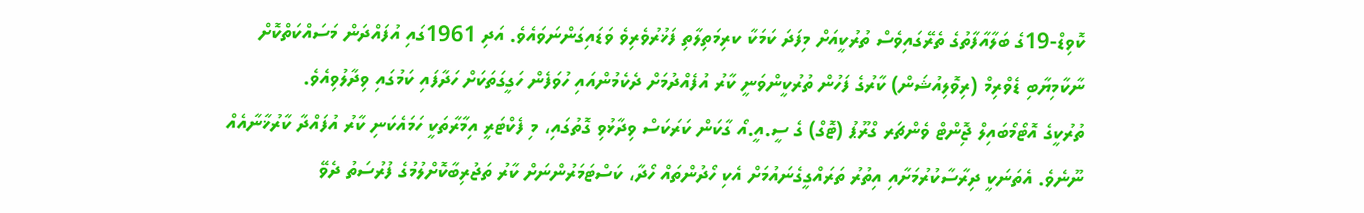ކޮވިޑް-19ގެ ބަލާއާފާތުގެ ތެރޭގައިވެސް ތުރުކީއަށް މިފަދަ ކަމަކާ ކރިމަތިލާތި ފަޚުރުވެރިވެ ވަޑައިގަންނަވައެވެ. އަދި 1961ގައި އުފައްދަން މަސައްކަތްކޮށް  ނާކާމިޔާބި ޑެވްރިމް (ރިވޮލިއުޝަން) ކާރުގެ ފަހުން ތުރުކީންވަނީ ކާރު އުފެއްދުމަށް ދެކެމުންއައި ހުވަފެން ހަގީގަތަކަށް ހަދާފައި ކަމުގައި ވިދާލުވިއެވެ.
ތުރުކީގެ އޮޓޯމޯބައިލް ޖޮިންޓް ވެންޗަރ ގްރޫޕު (ޓޮގް) ގެ ސީ.އީ.އޯ ގާކަން ކަރަކަސް ވިދާޅުވި ގޮތުގައި، މި ފެކްޓަރީ އިމާރާތަކީ ހަމައެކަނި ކާރު އުފައްދާ ކާރުޚާނާއެއް ނޫނެވެ. އެތަނަކީ ދިރާސާކުރުމަށާއި އިތުރު ތަރައްގީގެނައުމަށް އެކި ހޯދުންތައް ހޯދާ، ކަސްޓަމަރުންނަށް ކާރު ތަޖުރިބާކޮށްލުމުގެ ފުރުސަތު ދެވޭ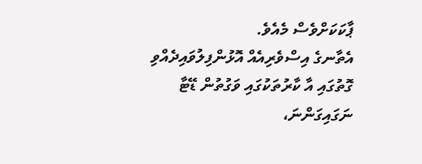ޕާކަކަށްވެސް މެއެވެ.
އެތާނގެ އިސްވެރިއެއް އޮޅުންފިލުވައިދެއްވި ގޮތުގައި އާ ކާރުތަކުގައި ވަގުތުން ޑޭޓާ ނަގައިގަންނަ،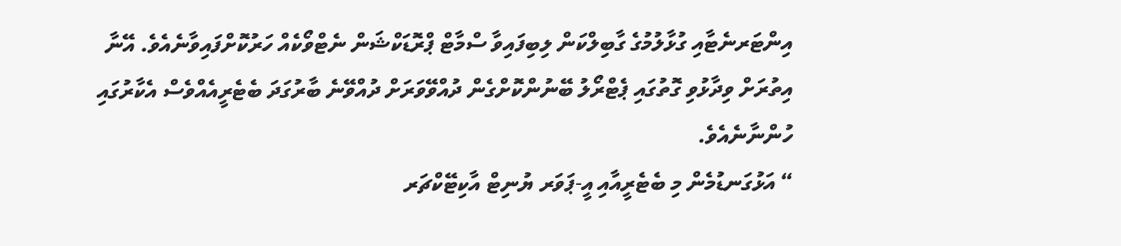އިންޓަރނެޓާއި ގުޅާލުމުގެ ގާބިލްކަން ލިބިފައިވާ ސްމާޓް ޕްރޮޑަކްޝަން ނެޓްވޯކެއް ހަރުކޮށްފައިވާނެއެވެ. އޭނާ އިތުރަށް ވިދާޅުވި ގޮތުގައި ޕެޓްރޯލު ބޭނުންކޮށްގެން ދުއްވޭވަރަށް ދުއްވޭނެ ބާރުގަދަ ބެޓެރީއެއްވެސް އެކާރުގައި ހުންނާނެއެވެ.
“ އަޅުގަނޑުމެން މި ބެޓެރީއާއި އީ-ޕަވަރ ޔުނިޓް އާކިޓޭކްޗަރ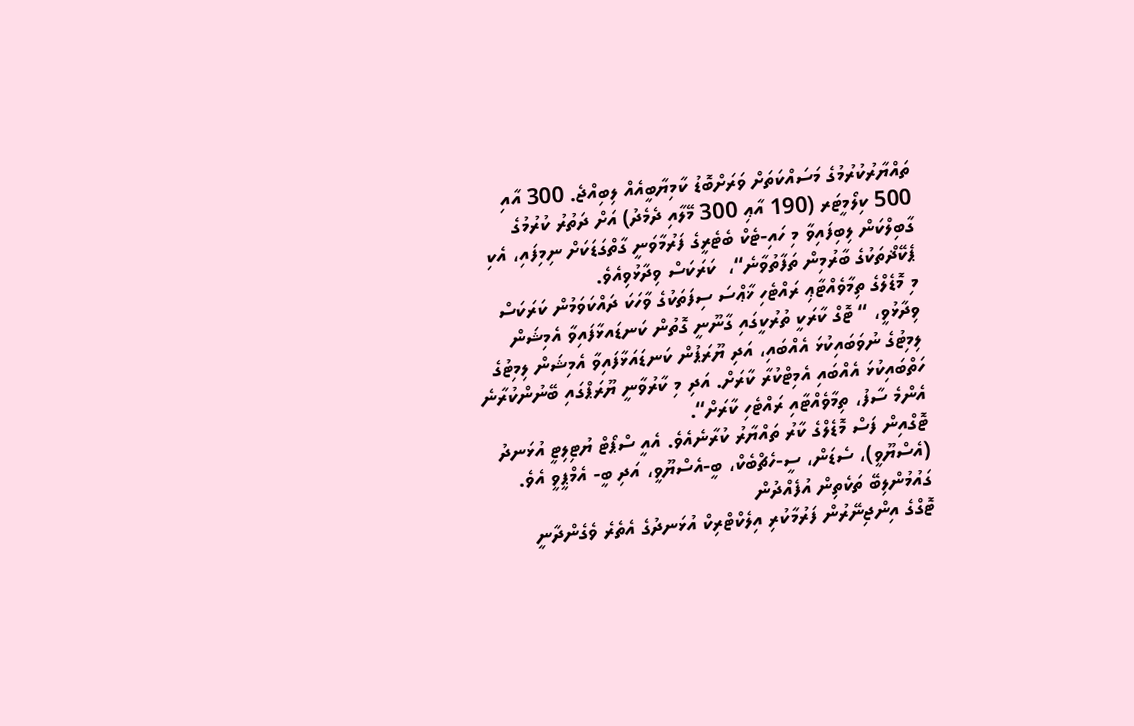ތައްޔާރުކުރުމުގެ މަސައްކަތަށް ވަރަށްބޮޑު ކާމިޔާބީއެއް ލިބިއްޖެ. 300 އާއި 500 ކިލޯމީޓަރ (190 އާޢި 300 މޭލާއި ދެމެދު) އަށް ދަތުރު ކުރުމުގެ ގާބިލްކަން ލިބިފައިވާ މި ހައި-ޓެކް ބެޓެރީގެ ފަރުމާވަނީ ގާތްގަޑަކަށް ނިމިފައި، އެކި ޕެކޭޛްތަކުގެ ބާރުމިން ތަފާތުވާނެ“،  ކަރަކަސް ވިދާޅުވިއެވެ.
މި މޮޑެލްގެ ތިމާވެއްޓާޢި ރައްޓެހި ޚާޢްސަ ސިފަތަކުގެ ވާހަކަ ދައްކަވަމުން ކަރަކަސް ވިދާޅުވީ، “ ޓޮގް ކާރަކީ ތުރުކީގައި ގާނޫނީ ގޮތުން ކަނޑައޅާފައިވާ އެމިޝަން ލިމިޓުގެ ނުވަބައިކުޅަ އެއްބައި، އަދި ޔޫރަޕުން ކަނޑައަޅާފައިވާ އެމިޝަން ލިމިޓުގެ ހަތްބައިކުޅަ އެއްބައި އެމިޓްކުރާ ކާރަށް. އަދި މި ކާރުވާނީ ޔޫރަޕްގައި ބޭނުންކުރާނެ އެންމެ ސާފު، ތިމާވެއްޓާއި ރައްޓެހި ކާރަށް“.
ޓޮގްއިން ފަސް މޮޑެލްގެ ކާރު ތައްޔާރު ކުރާނެއެވެ. އެއީ ސްޕޯޓް ޔުޓިލިޓީ އުޅަނދު (އެސްޔޫވީ)، ސެޑަން، ސީ-ހެޗްބެކް، ބީ-އެސްޔޫވީ، އަދި ބީ- އެމްޕީވީ އެވެ.
ގައުމުންލިބޭ ތަކެތިން އުފެއްދުން
ޓޮގްގެ އިންޖިނޭރުން ފަރުމާކުރި އިލެކްޓްރިކް އުޅަނދުގެ އެތެރެ ވެގެންދާނީ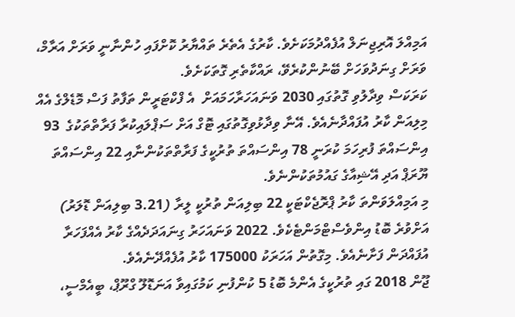އަމިއްލަ އޮރިޖިނަލް އުފެއްދުމަކަށެވެ. ކާރުގެ އެތެރެ ތައްޔާރު ކޮށްފައި ހުންނާނީ ވަރަށް އަރާމް، ވަރަށް ގިނަދުވަހަށް ބޭނުންކުރެވޭ، ރައްކާތެރި ގޮތަކަށެވެ.
ކަރަކަސް ވިދާލުވި ގޮތުގައި 2030 ވަނައަހަރާހަމައަށް  އެ ފްކްޓަރީން ތަފާތު ފަސް މޮޑެލްގެ އެއް މިލިއަން ކާރު އުފައްދާނެއެވެ. އޭނާ ވިދާޅުވިގޮތުގައި ޓޮގް އަށް ސަޕްލައިކުރާ ފަރާތްތަކުގެ  93 އިންސައްތަ ފުރިހަމަ ކުރަނީ 78 އިންސައްތަ ތުރުކީގެ ފަރާތްތަކުންނާއި 22 އިންސައްތަ ޔޫރަޕް އަދި އޭޝިއާގެ ގައުމުތަކުންނެވެ.
މި އަމިއްލަވަންތަ ކާރު ޕްރޮޖެކްޓަކީ 22 ބިލިއަން ތުރުކީ ލީރާ (3.21 ބިލިއަން ޑޮލަރު) އަށްވުރެ ބޮޑު އިންވެސްޓްމަންޓެކެވެ. 2022 ވަނައަހަރު ގިނައަދަދެއްގެ ކާރު އެއްފަހަރާ އުފައްދަން ފަށާނެއެވެ. މިގޮތުން އަހަރަކު 175000 ކާރު އުފެއްދޭނެއެވެ.
ޖޫން 2018 ގައި ތުރުކީގެ އެންމެ ބޮޑު 5 ކުންފުނި ކަމުގައިވާ އަނަޑޮލޫ ގްރޫޕް، ބީއެމްސީ،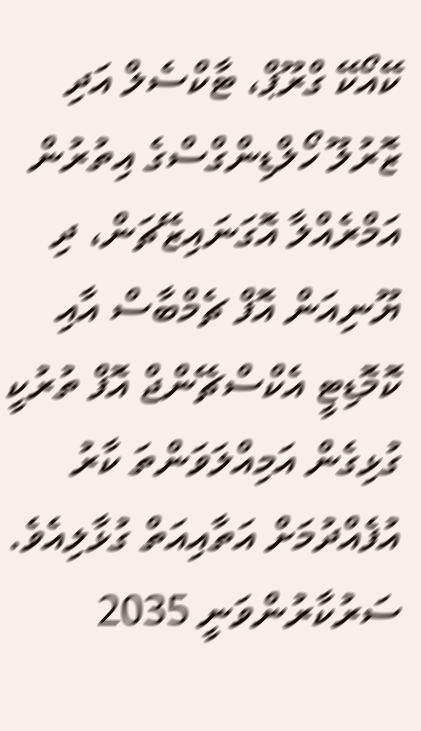ކޭއޯކޭ ގްރޫޕް، ޓާކްސެލް އަދި ޒޮރުލޫ ހޯލްޑިންގްސްގެ އިތުރުން އަމްރެއްލާ އޮގަނައިޒޭޗަން، ދި ޔޫނިއަން އޮފް ޗެމްބާސް އާއި ކޮމޮޑިޓީ އެކްސްޗޭންޖް އޮފް ތުރުކީ ގުޅިގެން އަމިއްލަވަންތަ ކާރު އުފެއްދުމަށް އަތާއިއަތް ގުޅާލިއެވެ. ސަރުކާރުންވަނީ 2035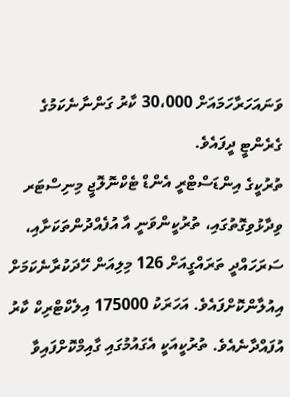ވަނައަހަރާހަމައަށް 30،000 ކާރު ގަންނާނެކަމުގެ ގެރެންޓީ ދީފައެވެ.
ތުރުކީގެ އިންޑަސްޓްރީ އެންޑް ޓެކްނޮލޮޖީ މިނިސްޓަރ ވިދާޅުވިގޮތުގައި، ތުރުކީންވަނީ އާ އުފެއްދުންތަކަށާއި، ސަރަހައްދީ ތަރައްގީއަށް 126 މިލިއަން ހޭދަކުރާނެކަމަށް އިއުލާންކޮށްފައެވެ. އަހަރަކު 175000 އިލެކްޓްރިކް ކާރު އުފައްދާނެއެވެ. ތުރުކީއަކީ އެގައުމުގައި ގާއިމްކޮށްފައިވާ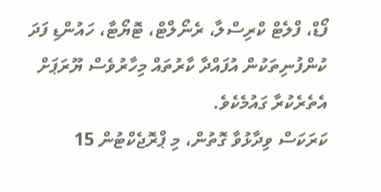ފޯޑް، ފްލެޓް ކްރިސްލާ، ރެނޯލްޓް، ޓޮޔޯޓާ، ހައުންޑި ފަދަ ކުންފުނިތަކުން އުފައްދާ ކާރުތައް މިހާރުވެސް ޔޫރަޕަށް އެތެރެކުރާ ގައުމެކެވެ.
ކަރަކަސް ވިދާޅުވާ ގޮތުން، މި ޕްރޮޖެކްޓުން 15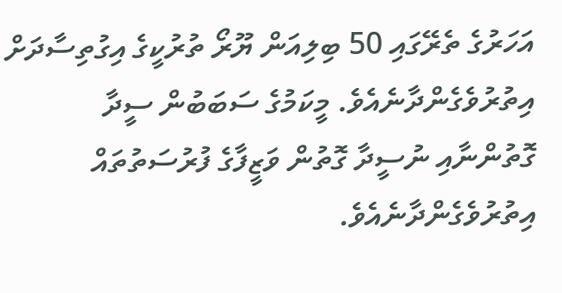އަހަރުގެ ތެރޭގައި 50 ބިލިއަން ޔޫރޯ ތުރުކީގެ އިގުތިސާދަށް އިތުރުވެގެންދާނެއެވެ. މީކަމުގެ ސަބަބުން ސީދާ ގޮތުންނާއި ނުސީދާ ގޮތުން ވަޒީފާގެ ފުރުސަތުތައް އިތުރުވެގެންދާނެއެވެ.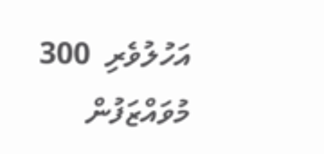އަހުލުވެރި  300 މުވައްޒަފުން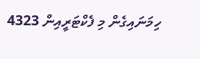ހިމަނައިގެން މި ފެކްޓަރީއިން 4323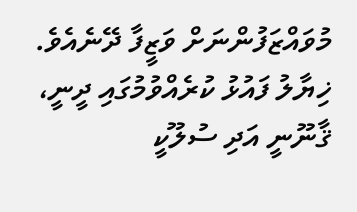މުވައްޒަފުންނަށް ވަޒީފާ ދޭނެއެވެ.
ޚިޔާލު ފައުޅު ކުރެއްވުމުގައި ދީނީ، ޤާނޫނީ އަދި ސުލޫކީ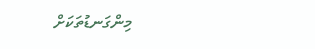މިންގަނޑުތަކަށް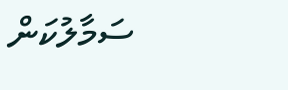ސަމާލުކަން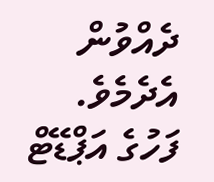ދެއްވުން އެދެމެވެ.
ފަހުގެ އަޕްޑޭޓް